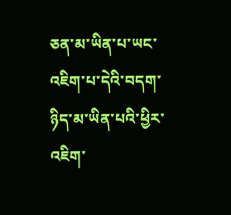ཅན་མ་ཡིན་པ་ཡང་འཇིག་པ་དེའི་བདག་ཉིད་མ་ཡིན་པའི་ཕྱིར་འཇིག་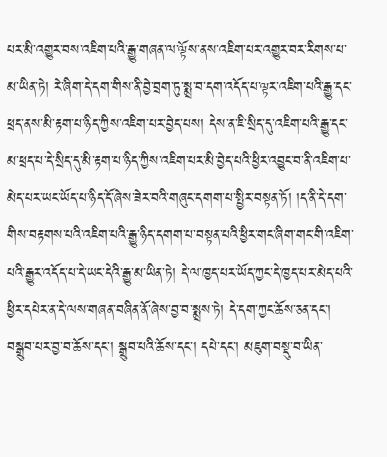པར་མི་འགྱུར་བས་འཇིག་པའི་རྒྱུ་གཞན་ལ་ལྟོས་ནས་འཇིག་པར་འགྱུར་བར་རིགས་པ་མ་ཡིན་ཏེ། རེ་ཞིག་དེ་དག་གིས་ནི་བྱེ་བྲག་ཏུ་སྨྲ་བ་དག་འདོད་པ་ལྟར་འཇིག་པའི་རྒྱུ་དང་ཕྲད་ནས་མི་རྟག་པ་ཉིད་ཀྱིས་འཇིག་པར་བྱེད་པས། དེས་ན་ཇི་སྲིད་དུ་འཇིག་པའི་རྒྱུ་དང་མ་ཕྲད་པ་དེ་སྲིད་དུ་མི་རྟག་པ་ཉིད་ཀྱིས་འཇིག་པར་མི་བྱེད་པའི་ཕྱིར་འབྱུང་བ་ནི་འཇིག་པ་མེད་པར་ཡང་ཡོད་པ་ཉིད་དོ་ཞེས་ཟེར་བའི་གཞུང་དགག་པ་སྤྱིར་བསྟན་ཏོ། །ད་ནི་དེ་དག་གིས་བརྟགས་པའི་འཇིག་པའི་རྒྱུ་ཉིད་དགག་པ་བསྟན་པའི་ཕྱིར་གང་ཞིག་གང་གི་འཇིག་པའི་རྒྱུར་འདོད་པ་དེ་ཡང་དེའི་རྒྱུ་མ་ཡིན་ཏེ། དེ་ལ་ཁྱད་པར་ཡོད་ཀྱང་དེ་ཁྱད་པར་མེད་པའི་ཕྱིར་དཔེར་ན་དེ་ལས་གཞན་བཞིན་ནོ་ཞེས་བྱ་བ་སྨྲས་ཏེ། དེ་དག་ཀྱང་ཆོས་ཅན་དང་། བསྒྲུབ་པར་བྱ་བ་ཆོས་དང་། སྒྲུབ་པའི་ཆོས་དང་། དཔེ་དང་། མཇུག་བསྡུ་བ་ཡིན་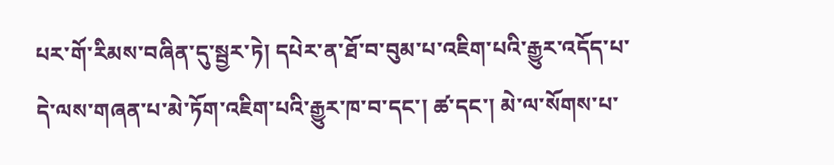པར་གོ་རིམས་བཞིན་དུ་སྦྱར་ཏེ། དཔེར་ན་ཐོ་བ་བུམ་པ་འཇིག་པའི་རྒྱུར་འདོད་པ་དེ་ལས་གཞན་པ་མེ་ཏོག་འཇིག་པའི་རྒྱུར་ཁ་བ་དང་། ཚ་དང་། མེ་ལ་སོགས་པ་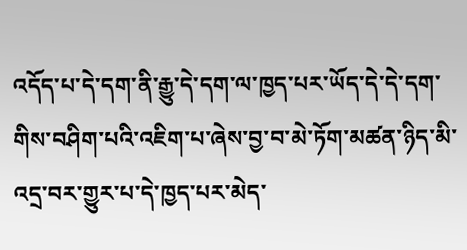འདོད་པ་དེ་དག་ནི་རྒྱུ་དེ་དག་ལ་ཁྱད་པར་ཡོད་དེ་དེ་དག་གིས་བཤིག་པའི་འཇིག་པ་ཞེས་བྱ་བ་མེ་ཏོག་མཚན་ཉིད་མི་འདྲ་བར་གྱུར་པ་དེ་ཁྱད་པར་མེད་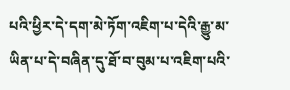པའི་ཕྱིར་དེ་དག་མེ་ཏོག་འཇིག་པ་དེའི་རྒྱུ་མ་ཡིན་པ་དེ་བཞིན་དུ་ཐོ་བ་བུམ་པ་འཇིག་པའི་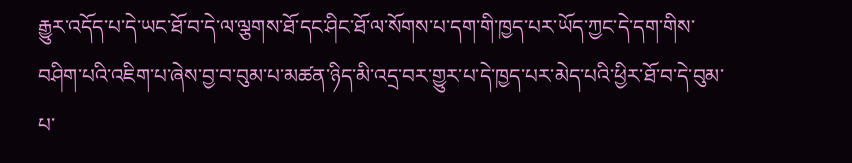རྒྱུར་འདོད་པ་དེ་ཡང་ཐོ་བ་དེ་ལ་ལྕགས་ཐོ་དང་ཤིང་ཐོ་ལ་སོགས་པ་དག་གི་ཁྱད་པར་ཡོད་ཀྱང་དེ་དག་གིས་བཤིག་པའི་འཇིག་པ་ཞེས་བྱ་བ་བུམ་པ་མཚན་ཉིད་མི་འདྲ་བར་གྱུར་པ་དེ་ཁྱད་པར་མེད་པའི་ཕྱིར་ཐོ་བ་དེ་བུམ་པ་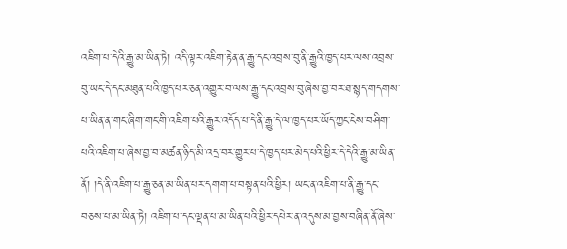འཇིག་པ་དེའི་རྒྱུ་མ་ཡིན་ཏེ། འདི་ལྟར་འཇིག་རྟེན་ན་རྒྱུ་དང་འབྲས་བུ་ནི་རྒྱུའི་ཁྱད་པར་ལས་འབྲས་བུ་ཡང་དེ་དང་མཐུན་པའི་ཁྱད་པར་ཅན་འགྱུར་བ་ལས་རྒྱུ་དང་འབྲས་བུ་ཞེས་བྱ་བར་ཐ་སྙད་གདགས་པ་ཡིན་ན་གང་ཞིག་གང་གི་འཇིག་པའི་རྒྱུར་འདོད་པ་དེ་ནི་རྒྱུ་དེ་ལ་ཁྱད་པར་ཡོད་ཀྱང་ངེས་བཤིག་པའི་འཇིག་པ་ཞེས་བྱ་བ་མཚན་ཉིད་མི་འདྲ་བར་གྱུར་པ་དེ་ཁྱད་པར་མེད་པའི་ཕྱིར་དེ་དེའི་རྒྱུ་མ་ཡིན་ནོ། །དེ་ནི་འཇིག་པ་རྒྱུ་ཅན་མ་ཡིན་པར་དགག་པ་བསྟན་པའི་ཕྱིར། ཡང་ན་འཇིག་པ་ནི་རྒྱུ་དང་བཅས་པ་མ་ཡིན་ཏེ། འཇིག་པ་དང་ལྡན་པ་མ་ཡིན་པའི་ཕྱིར་དཔེར་ན་འདུས་མ་བྱས་བཞིན་ནོ་ཞེས་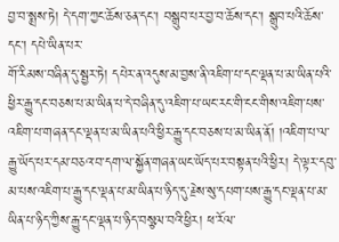བྱ་བ་སྨྲས་ཏེ། དེ་དག་ཀྱང་ཆོས་ཅན་དང་། བསྒྲུབ་པར་བྱ་བ་ཆོས་དང་། སྒྲུབ་པའི་ཆོས་དང་། དཔེ་ཡིན་པར་
གོ་རིམས་བཞིན་དུ་སྦྱར་ཏེ། དཔེར་ན་འདུས་མ་བྱས་ནི་འཇིག་པ་དང་ལྡན་པ་མ་ཡིན་པའི་ཕྱིར་རྒྱུ་དང་བཅས་པ་མ་ཡིན་པ་དེ་བཞིན་དུ་འཇིག་པ་ཡང་རང་གི་ངང་གིས་འཇིག་པས་འཇིག་པ་གཞན་དང་ལྡན་པ་མ་ཡིན་པའི་ཕྱིར་རྒྱུ་དང་བཅས་པ་མ་ཡིན་ནོ། །འཇིག་པ་ལ་རྒྱུ་ཡོད་པར་དམ་བཅའ་བ་དག་ལ་སྐྱོན་གཞན་ཡང་ཡོད་པར་བསྟན་པའི་ཕྱིར། དེ་ལྟར་དབུ་མ་པས་འཇིག་པ་རྒྱུ་དང་ལྡན་པ་མ་ཡིན་པ་ཉིད་དུ་རྗེས་སུ་དཔག་པས་རྒྱུ་དང་ལྡན་པ་མ་ཡིན་པ་ཉིད་ཀྱིས་རྒྱུ་དང་ལྡན་པ་ཉིད་བསྩལ་བའི་ཕྱིར། ཕ་རོལ་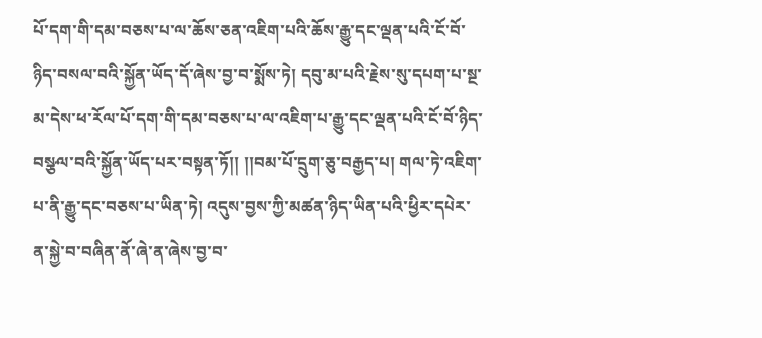པོ་དག་གི་དམ་བཅས་པ་ལ་ཆོས་ཅན་འཇིག་པའི་ཆོས་རྒྱུ་དང་ལྡན་པའི་ངོ་བོ་ཉིད་བསལ་བའི་སྐྱོན་ཡོད་དོ་ཞེས་བྱ་བ་སྨོས་ཏེ། དབུ་མ་པའི་རྗེས་སུ་དཔག་པ་སྔ་མ་དེས་ཕ་རོལ་པོ་དག་གི་དམ་བཅས་པ་ལ་འཇིག་པ་རྒྱུ་དང་ལྡན་པའི་ངོ་བོ་ཉིད་བསྩལ་བའི་སྐྱོན་ཡོད་པར་བསྟན་ཏོ།། །།བམ་པོ་དྲུག་ཅུ་བརྒྱད་པ། གལ་ཏེ་འཇིག་པ་ནི་རྒྱུ་དང་བཅས་པ་ཡིན་ཏེ། འདུས་བྱས་ཀྱི་མཚན་ཉིད་ཡིན་པའི་ཕྱིར་དཔེར་ན་སྐྱེ་བ་བཞིན་ནོ་ཞེ་ན་ཞེས་བྱ་བ་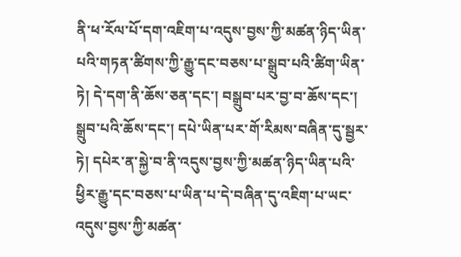ནི་ཕ་རོལ་པོ་དག་འཇིག་པ་འདུས་བྱས་ཀྱི་མཚན་ཉིད་ཡིན་པའི་གཏན་ཚིགས་ཀྱི་རྒྱུ་དང་བཅས་པ་སྒྲུབ་པའི་ཚིག་ཡིན་ཏེ། དེ་དག་ནི་ཆོས་ཅན་དང་། བསྒྲུབ་པར་བྱ་བ་ཆོས་དང་། སྒྲུབ་པའི་ཆོས་དང་། དཔེ་ཡིན་པར་གོ་རིམས་བཞིན་དུ་སྦྱར་ཏེ། དཔེར་ན་སྐྱེ་བ་ནི་འདུས་བྱས་ཀྱི་མཚན་ཉིད་ཡིན་པའི་ཕྱིར་རྒྱུ་དང་བཅས་པ་ཡིན་པ་དེ་བཞིན་དུ་འཇིག་པ་ཡང་འདུས་བྱས་ཀྱི་མཚན་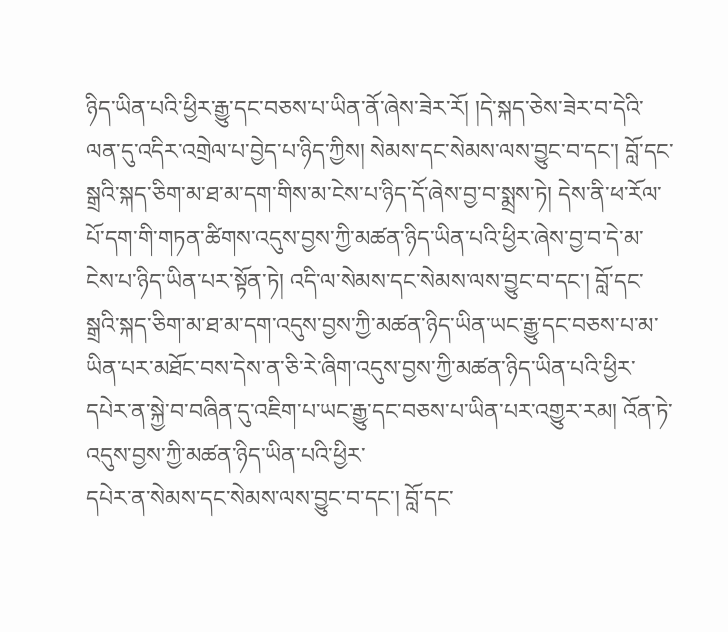ཉིད་ཡིན་པའི་ཕྱིར་རྒྱུ་དང་བཅས་པ་ཡིན་ནོ་ཞེས་ཟེར་རོ། །དེ་སྐད་ཅེས་ཟེར་བ་དེའི་ལན་དུ་འདིར་འགྲེལ་པ་བྱེད་པ་ཉིད་ཀྱིས། སེམས་དང་སེམས་ལས་བྱུང་བ་དང་། བློ་དང་སྒྲའི་སྐད་ཅིག་མ་ཐ་མ་དག་གིས་མ་ངེས་པ་ཉིད་དོ་ཞེས་བྱ་བ་སྨྲས་ཏེ། དེས་ནི་ཕ་རོལ་པོ་དག་གི་གཏན་ཚིགས་འདུས་བྱས་ཀྱི་མཚན་ཉིད་ཡིན་པའི་ཕྱིར་ཞེས་བྱ་བ་དེ་མ་ངེས་པ་ཉིད་ཡིན་པར་སྟོན་ཏེ། འདི་ལ་སེམས་དང་སེམས་ལས་བྱུང་བ་དང་། བློ་དང་སྒྲའི་སྐད་ཅིག་མ་ཐ་མ་དག་འདུས་བྱས་ཀྱི་མཚན་ཉིད་ཡིན་ཡང་རྒྱུ་དང་བཅས་པ་མ་ཡིན་པར་མཐོང་བས་དེས་ན་ཅི་རེ་ཞིག་འདུས་བྱས་ཀྱི་མཚན་ཉིད་ཡིན་པའི་ཕྱིར་དཔེར་ན་སྐྱེ་བ་བཞིན་དུ་འཇིག་པ་ཡང་རྒྱུ་དང་བཅས་པ་ཡིན་པར་འགྱུར་རམ། འོན་ཏེ་འདུས་བྱས་ཀྱི་མཚན་ཉིད་ཡིན་པའི་ཕྱིར་
དཔེར་ན་སེམས་དང་སེམས་ལས་བྱུང་བ་དང་། བློ་དང་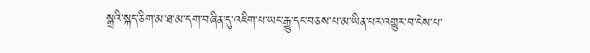སྒྲའི་སྐད་ཅིག་མ་ཐ་མ་དག་བཞིན་དུ་འཇིག་པ་ཡང་རྒྱུ་དང་བཅས་པ་མ་ཡིན་པར་འགྱུར་བ་ངེས་པ་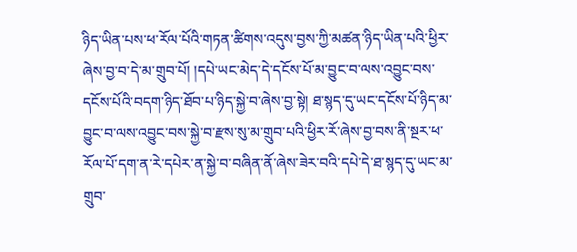ཉིད་ཡིན་པས་ཕ་རོལ་པོའི་གཏན་ཚིགས་འདུས་བྱས་ཀྱི་མཚན་ཉིད་ཡིན་པའི་ཕྱིར་ཞེས་བྱ་བ་དེ་མ་གྲུབ་པོ། །དཔེ་ཡང་མེད་དེ་དངོས་པོ་མ་བྱུང་བ་ལས་འབྱུང་བས་དངོས་པོའི་བདག་ཉིད་ཐོབ་པ་ཉིད་སྐྱེ་བ་ཞེས་བྱ་སྟེ། ཐ་སྙད་དུ་ཡང་དངོས་པོ་ཉིད་མ་བྱུང་བ་ལས་འབྱུང་བས་སྐྱེ་བ་རྫས་སུ་མ་གྲུབ་པའི་ཕྱིར་རོ་ཞེས་བྱ་བས་ནི་སྔར་ཕ་རོལ་པོ་དག་ན་རེ་དཔེར་ན་སྐྱེ་བ་བཞིན་ནོ་ཞེས་ཟེར་བའི་དཔེ་དེ་ཐ་སྙད་དུ་ཡང་མ་གྲུབ་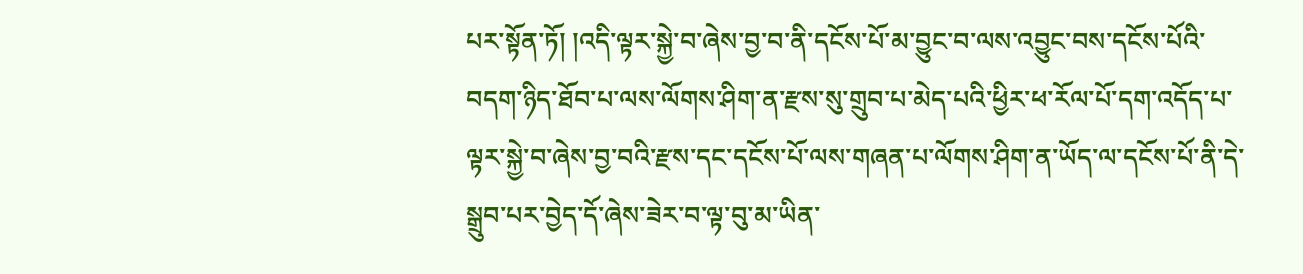པར་སྟོན་ཏོ། །འདི་ལྟར་སྐྱེ་བ་ཞེས་བྱ་བ་ནི་དངོས་པོ་མ་བྱུང་བ་ལས་འབྱུང་བས་དངོས་པོའི་བདག་ཉིད་ཐོབ་པ་ལས་ལོགས་ཤིག་ན་རྫས་སུ་གྲུབ་པ་མེད་པའི་ཕྱིར་ཕ་རོལ་པོ་དག་འདོད་པ་ལྟར་སྐྱེ་བ་ཞེས་བྱ་བའི་རྫས་དང་དངོས་པོ་ལས་གཞན་པ་ལོགས་ཤིག་ན་ཡོད་ལ་དངོས་པོ་ནི་དེ་སྒྲུབ་པར་བྱེད་དོ་ཞེས་ཟེར་བ་ལྟ་བུ་མ་ཡིན་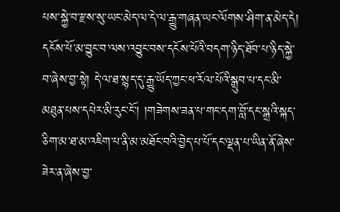པས་སྐྱེ་བ་རྫས་སུ་ཡང་མེད་ལ་དེ་ལ་རྒྱུ་གཞན་ཡང་ལོགས་ཤིག་ན་མེད་དེ། དངོས་པོ་མ་བྱུང་བ་ལས་འབྱུང་བས་དངོས་པོའི་བདག་ཉིད་ཐོབ་པ་ཉིད་སྐྱེ་བ་ཞེས་བྱ་སྟེ། དེ་ལ་ཐ་སྙད་དུ་རྒྱུ་ཡོད་ཀྱང་ཕ་རོལ་པོའི་སྒྲུབ་པ་དང་མི་མཐུན་པས་དཔེར་མི་རུང་ངོ་། །གཟེགས་ཟན་པ་གང་དག་བློ་དང་སྒྲའི་སྐད་ཅིག་མ་ཐ་མ་འཇིག་པ་ནི་མ་མཐོང་བའི་བྱེད་པ་པོ་དང་ལྡན་པ་ཡིན་ནོ་ཞེས་ཟེར་ན་ཞེས་བྱ་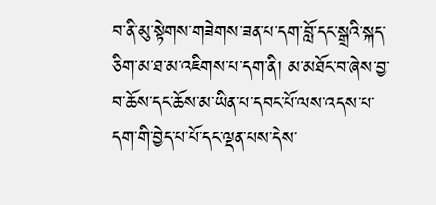བ་ནི་མུ་སྟེགས་གཟེགས་ཟན་པ་དག་བློ་དང་སྒྲའི་སྐད་ཅིག་མ་ཐ་མ་འཇིགས་པ་དག་ནི། མ་མཐོང་བ་ཞེས་བྱ་བ་ཆོས་དང་ཆོས་མ་ཡིན་པ་དབང་པོ་ལས་འདས་པ་དག་གི་བྱེད་པ་པོ་དང་ལྡན་པས་དེས་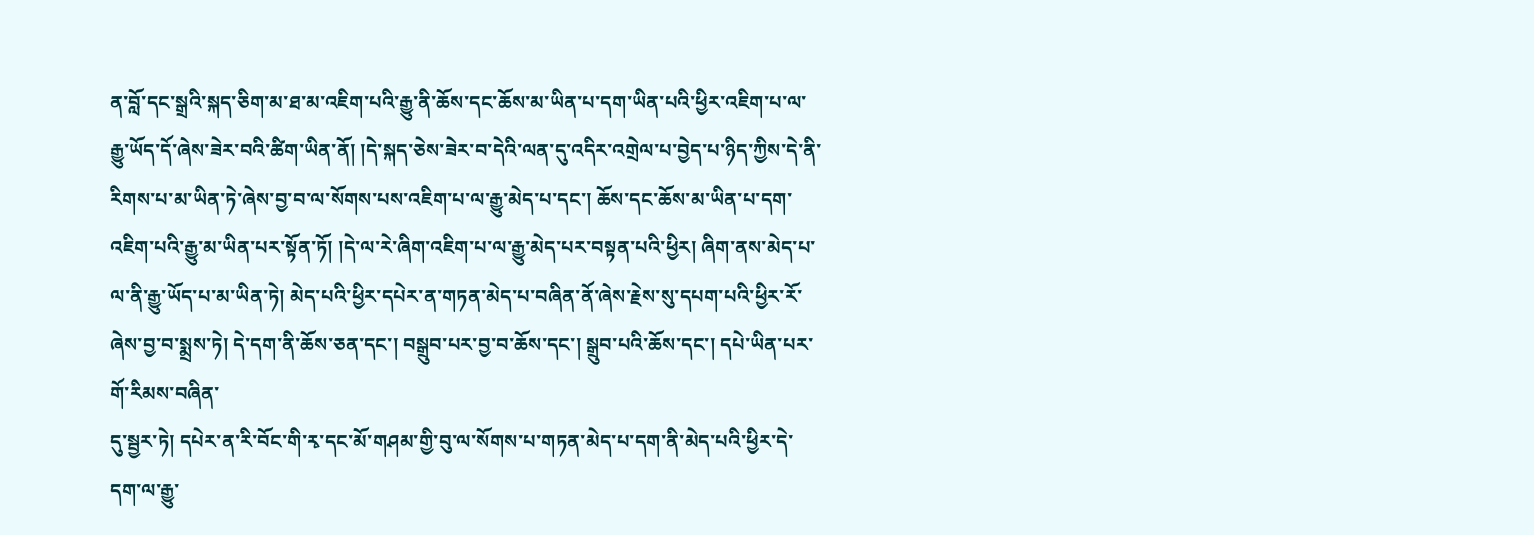ན་བློ་དང་སྒྲའི་སྐད་ཅིག་མ་ཐ་མ་འཇིག་པའི་རྒྱུ་ནི་ཆོས་དང་ཆོས་མ་ཡིན་པ་དག་ཡིན་པའི་ཕྱིར་འཇིག་པ་ལ་རྒྱུ་ཡོད་དོ་ཞེས་ཟེར་བའི་ཚིག་ཡིན་ནོ། །དེ་སྐད་ཅེས་ཟེར་བ་དེའི་ལན་དུ་འདིར་འགྲེལ་པ་བྱེད་པ་ཉིད་ཀྱིས་དེ་ནི་རིགས་པ་མ་ཡིན་ཏེ་ཞེས་བྱ་བ་ལ་སོགས་པས་འཇིག་པ་ལ་རྒྱུ་མེད་པ་དང་། ཆོས་དང་ཆོས་མ་ཡིན་པ་དག་འཇིག་པའི་རྒྱུ་མ་ཡིན་པར་སྟོན་ཏོ། །དེ་ལ་རེ་ཞིག་འཇིག་པ་ལ་རྒྱུ་མེད་པར་བསྟན་པའི་ཕྱིར། ཞིག་ནས་མེད་པ་ལ་ནི་རྒྱུ་ཡོད་པ་མ་ཡིན་ཏེ། མེད་པའི་ཕྱིར་དཔེར་ན་གཏན་མེད་པ་བཞིན་ནོ་ཞེས་རྗེས་སུ་དཔག་པའི་ཕྱིར་རོ་ཞེས་བྱ་བ་སྨྲས་ཏེ། དེ་དག་ནི་ཆོས་ཅན་དང་། བསྒྲུབ་པར་བྱ་བ་ཆོས་དང་། སྒྲུབ་པའི་ཆོས་དང་། དཔེ་ཡིན་པར་གོ་རིམས་བཞིན་
དུ་སྦྱར་ཏེ། དཔེར་ན་རི་བོང་གི་རྭ་དང་མོ་གཤམ་གྱི་བུ་ལ་སོགས་པ་གཏན་མེད་པ་དག་ནི་མེད་པའི་ཕྱིར་དེ་དག་ལ་རྒྱུ་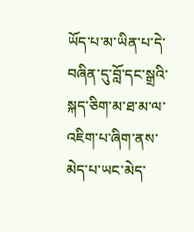ཡོད་པ་མ་ཡིན་པ་དེ་བཞིན་དུ་བློ་དང་སྒྲའི་སྐད་ཅིག་མ་ཐ་མ་ལ་འཇིག་པ་ཞིག་ནས་མེད་པ་ཡང་མེད་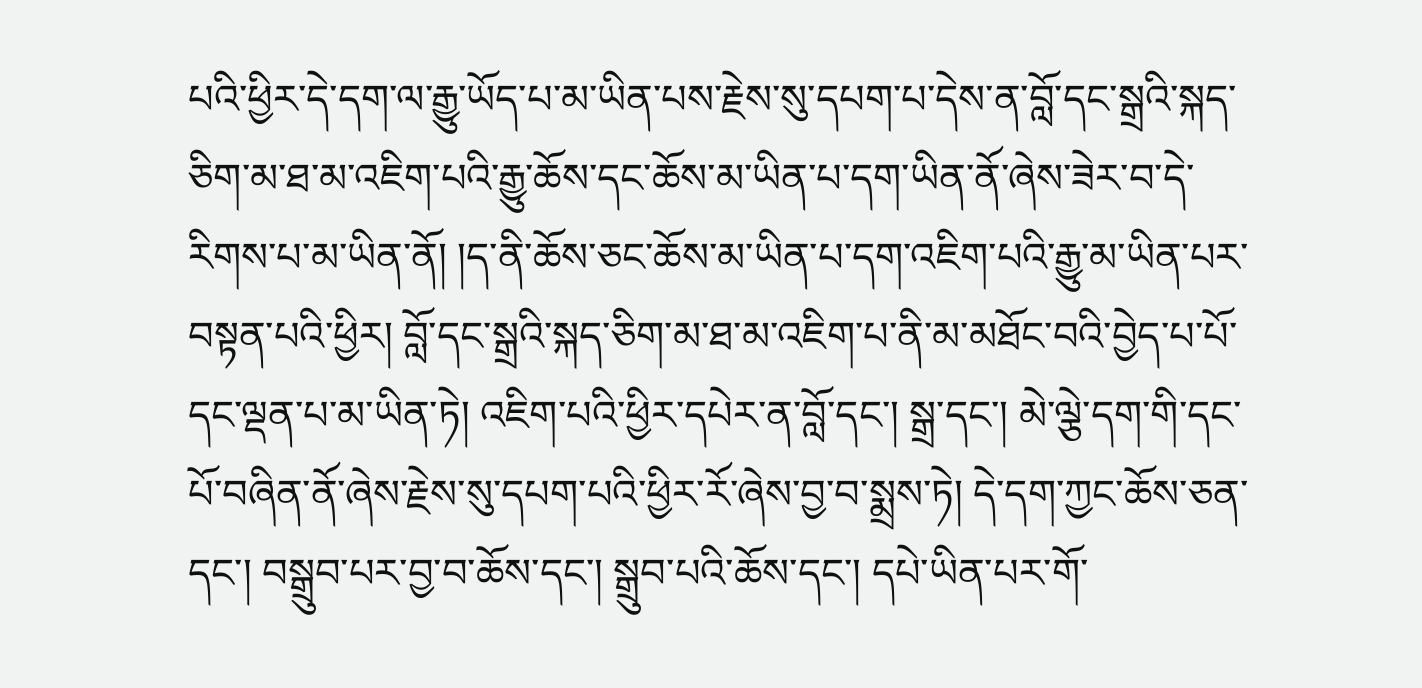པའི་ཕྱིར་དེ་དག་ལ་རྒྱུ་ཡོད་པ་མ་ཡིན་པས་རྗེས་སུ་དཔག་པ་དེས་ན་བློ་དང་སྒྲའི་སྐད་ཅིག་མ་ཐ་མ་འཇིག་པའི་རྒྱུ་ཆོས་དང་ཆོས་མ་ཡིན་པ་དག་ཡིན་ནོ་ཞེས་ཟེར་བ་དེ་རིགས་པ་མ་ཡིན་ནོ། །ད་ནི་ཆོས་ཅང་ཆོས་མ་ཡིན་པ་དག་འཇིག་པའི་རྒྱུ་མ་ཡིན་པར་བསྟན་པའི་ཕྱིར། བློ་དང་སྒྲའི་སྐད་ཅིག་མ་ཐ་མ་འཇིག་པ་ནི་མ་མཐོང་བའི་བྱེད་པ་པོ་དང་ལྡན་པ་མ་ཡིན་ཏེ། འཇིག་པའི་ཕྱིར་དཔེར་ན་བློ་དང་། སྒྲ་དང་། མེ་ལྕེ་དག་གི་དང་པོ་བཞིན་ནོ་ཞེས་རྗེས་སུ་དཔག་པའི་ཕྱིར་རོ་ཞེས་བྱ་བ་སྨྲས་ཏེ། དེ་དག་ཀྱང་ཆོས་ཅན་དང་། བསྒྲུབ་པར་བྱ་བ་ཆོས་དང་། སྒྲུབ་པའི་ཆོས་དང་། དཔེ་ཡིན་པར་གོ་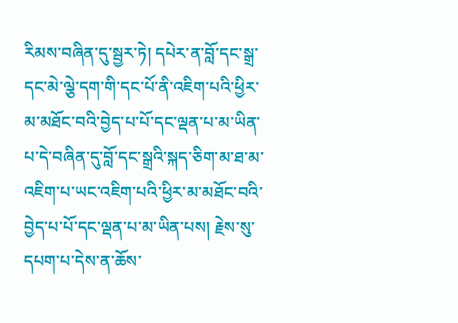རིམས་བཞིན་དུ་སྦྱར་ཏེ། དཔེར་ན་བློ་དང་སྒྲ་དང་མེ་ལྕེ་དག་གི་དང་པོ་ནི་འཇིག་པའི་ཕྱིར་མ་མཐོང་བའི་བྱེད་པ་པོ་དང་ལྡན་པ་མ་ཡིན་པ་དེ་བཞིན་དུ་བློ་དང་སྒྲའི་སྐད་ཅིག་མ་ཐ་མ་འཇིག་པ་ཡང་འཇིག་པའི་ཕྱིར་མ་མཐོང་བའི་བྱེད་པ་པོ་དང་ལྡན་པ་མ་ཡིན་པས། རྗེས་སུ་དཔག་པ་དེས་ན་ཆོས་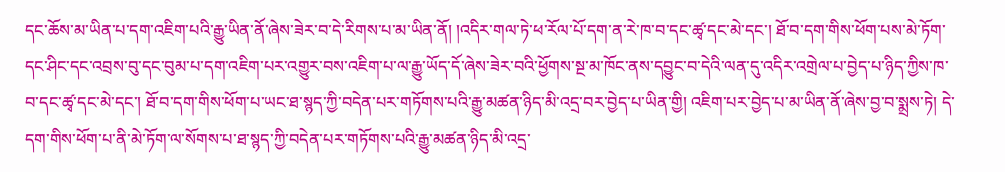དང་ཆོས་མ་ཡིན་པ་དག་འཇིག་པའི་རྒྱུ་ཡིན་ནོ་ཞེས་ཟེར་བ་དེ་རིགས་པ་མ་ཡིན་ནོ། །འདིར་གལ་ཏེ་ཕ་རོལ་པོ་དག་ན་རེ་ཁ་བ་དང་ཚྭ་དང་མེ་དང་། ཐོ་བ་དག་གིས་ཕོག་པས་མེ་ཏོག་དང་ཤིང་དང་འབྲས་བུ་དང་བུམ་པ་དག་འཇིག་པར་འགྱུར་བས་འཇིག་པ་ལ་རྒྱུ་ཡོད་དོ་ཞེས་ཟེར་བའི་ཕྱོགས་སྔ་མ་ཁོང་ནས་དབྱུང་བ་དེའི་ལན་དུ་འདིར་འགྲེལ་པ་བྱེད་པ་ཉིད་ཀྱིས་ཁ་བ་དང་ཚྭ་དང་མེ་དང་། ཐོ་བ་དག་གིས་ཕོག་པ་ཡང་ཐ་སྙད་ཀྱི་བདེན་པར་གཏོགས་པའི་རྒྱུ་མཚན་ཉིད་མི་འདྲ་བར་བྱེད་པ་ཡིན་གྱི། འཇིག་པར་བྱེད་པ་མ་ཡིན་ནོ་ཞེས་བྱ་བ་སྨྲས་ཏེ། དེ་དག་གིས་ཕོག་པ་ནི་མེ་ཏོག་ལ་སོགས་པ་ཐ་སྙད་ཀྱི་བདེན་པར་གཏོགས་པའི་རྒྱུ་མཚན་ཉིད་མི་འདྲ་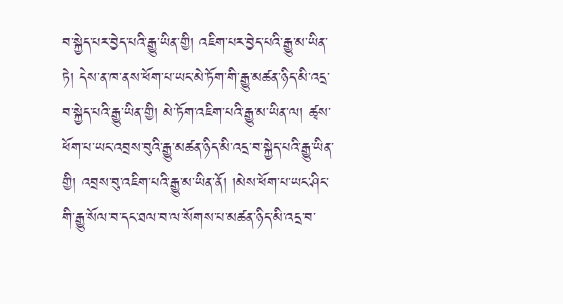བ་སྐྱེད་པར་བྱེད་པའི་རྒྱུ་ཡིན་གྱི། འཇིག་པར་བྱེད་པའི་རྒྱུ་མ་ཡིན་ཏེ། དེས་ན་ཁ་ནས་ཕོག་པ་ཡང་མེ་ཏོག་གི་རྒྱུ་མཚན་ཉིད་མི་འདྲ་བ་སྐྱེད་པའི་རྒྱུ་ཡིན་གྱི། མེ་ཏོག་འཇིག་པའི་རྒྱུ་མ་ཡིན་ལ། ཚྭས་ཕོག་པ་ཡང་འབྲས་བུའི་རྒྱུ་མཚན་ཉིད་མི་འདྲ་བ་སྐྱེད་པའི་རྒྱུ་ཡིན་གྱི། འབྲས་བུ་འཇིག་པའི་རྒྱུ་མ་ཡིན་ནོ། །མེས་ཕོག་པ་ཡང་ཤིང་གི་རྒྱུ་སོལ་བ་དང་ཐལ་བ་ལ་སོགས་པ་མཚན་ཉིད་མི་འདྲ་བ་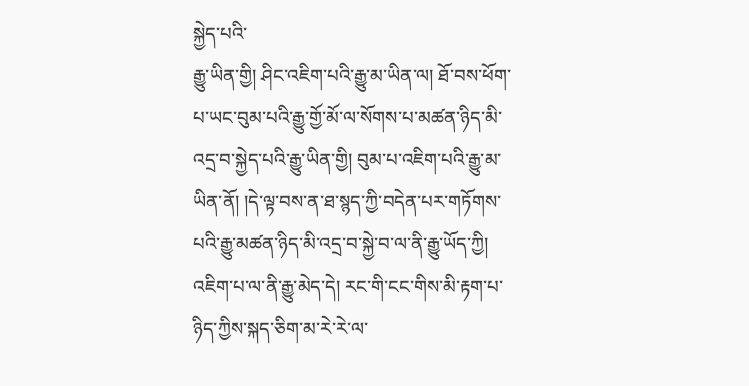སྐྱེད་པའི་
རྒྱུ་ཡིན་གྱི། ཤིང་འཇིག་པའི་རྒྱུ་མ་ཡིན་ལ། ཐོ་བས་ཕོག་པ་ཡང་བུམ་པའི་རྒྱུ་གྱོ་མོ་ལ་སོགས་པ་མཚན་ཉིད་མི་འདྲ་བ་སྐྱེད་པའི་རྒྱུ་ཡིན་གྱི། བུམ་པ་འཇིག་པའི་རྒྱུ་མ་ཡིན་ནོ། །དེ་ལྟ་བས་ན་ཐ་སྙད་ཀྱི་བདེན་པར་གཏོགས་པའི་རྒྱུ་མཚན་ཉིད་མི་འདྲ་བ་སྐྱེ་བ་ལ་ནི་རྒྱུ་ཡོད་ཀྱི། འཇིག་པ་ལ་ནི་རྒྱུ་མེད་དེ། རང་གི་ངང་གིས་མི་རྟག་པ་ཉིད་ཀྱིས་སྐད་ཅིག་མ་རེ་རེ་ལ་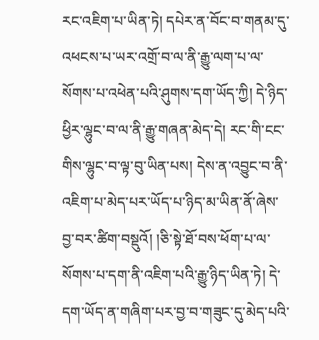རང་འཇིག་པ་ཡིན་ཏེ། དཔེར་ན་བོང་བ་གནམ་དུ་འཕངས་པ་ཡར་འགྲོ་བ་ལ་ནི་རྒྱུ་ལག་པ་ལ་སོགས་པ་འཕེན་པའི་ཤུགས་དག་ཡོད་ཀྱི། དེ་ཉིད་ཕྱིར་ལྷུང་བ་ལ་ནི་རྒྱུ་གཞན་མེད་དེ། རང་གི་ངང་གིས་ལྷུང་བ་ལྟ་བུ་ཡིན་པས། དེས་ན་འབྱུང་བ་ནི་འཇིག་པ་མེད་པར་ཡོད་པ་ཉིད་མ་ཡིན་ནོ་ཞེས་བྱ་བར་ཚིག་བསྡུའོ། །ཅི་སྟེ་ཐོ་བས་ཕོག་པ་ལ་སོགས་པ་དག་ནི་འཇིག་པའི་རྒྱུ་ཉིད་ཡིན་ཏེ། དེ་དག་ཡོད་ན་གཞིག་པར་བྱ་བ་གཟུང་དུ་མེད་པའི་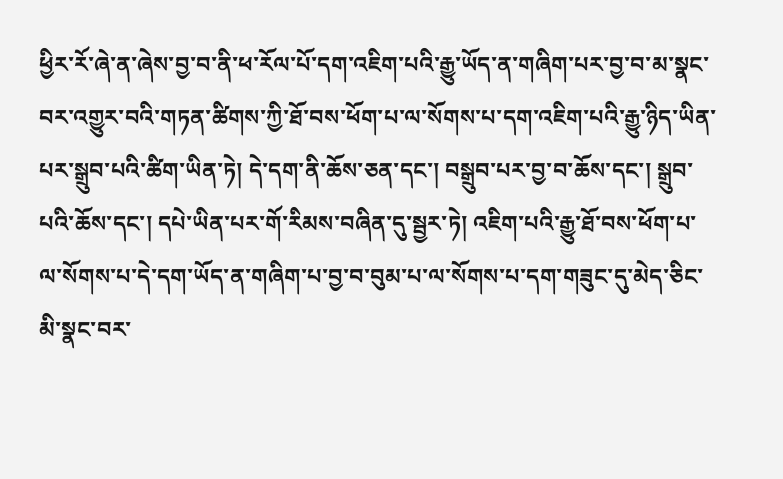ཕྱིར་རོ་ཞེ་ན་ཞེས་བྱ་བ་ནི་ཕ་རོལ་པོ་དག་འཇིག་པའི་རྒྱུ་ཡོད་ན་གཞིག་པར་བྱ་བ་མ་སྣང་བར་འགྱུར་བའི་གཏན་ཚིགས་ཀྱི་ཐོ་བས་ཕོག་པ་ལ་སོགས་པ་དག་འཇིག་པའི་རྒྱུ་ཉིད་ཡིན་པར་སྒྲུབ་པའི་ཚིག་ཡིན་ཏེ། དེ་དག་ནི་ཆོས་ཅན་དང་། བསྒྲུབ་པར་བྱ་བ་ཆོས་དང་། སྒྲུབ་པའི་ཆོས་དང་། དཔེ་ཡིན་པར་གོ་རིམས་བཞིན་དུ་སྦྱར་ཏེ། འཇིག་པའི་རྒྱུ་ཐོ་བས་ཕོག་པ་ལ་སོགས་པ་དེ་དག་ཡོད་ན་གཞིག་པ་བྱ་བ་བུམ་པ་ལ་སོགས་པ་དག་གཟུང་དུ་མེད་ཅིང་མི་སྣང་བར་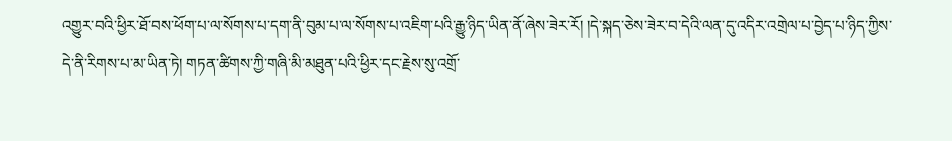འགྱུར་བའི་ཕྱིར་ཐོ་བས་ཕོག་པ་ལ་སོགས་པ་དག་ནི་བུམ་པ་ལ་སོགས་པ་འཇིག་པའི་རྒྱུ་ཉིད་ཡིན་ནོ་ཞེས་ཟེར་རོ། །དེ་སྐད་ཅེས་ཟེར་བ་དེའི་ལན་དུ་འདིར་འགྲེལ་པ་བྱེད་པ་ཉིད་ཀྱིས་དེ་ནི་རིགས་པ་མ་ཡིན་ཏེ། གཏན་ཚིགས་ཀྱི་གཞི་མི་མཐུན་པའི་ཕྱིར་དང་རྗེས་སུ་འགྲོ་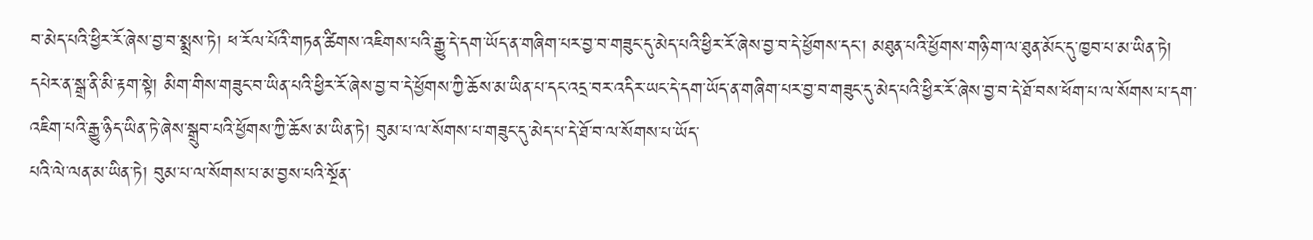བ་མེད་པའི་ཕྱིར་རོ་ཞེས་བྱ་བ་སྨྲས་ཏེ། ཕ་རོལ་པོའི་གཏན་ཚིགས་འཇིགས་པའི་རྒྱུ་དེ་དག་ཡོད་ན་གཞིག་པར་བྱ་བ་གཟུང་དུ་མེད་པའི་ཕྱིར་རོ་ཞེས་བྱ་བ་དེ་ཕྱོགས་དང་། མཐུན་པའི་ཕྱོགས་གཉི་ག་ལ་ཐུན་མོང་དུ་ཁྱབ་པ་མ་ཡིན་ཏེ། དཔེར་ན་སྒྲ་ནི་མི་རྟག་སྟེ། མིག་གིས་གཟུང་བ་ཡིན་པའི་ཕྱིར་རོ་ཞེས་བྱ་བ་དེ་ཕྱོགས་ཀྱི་ཆོས་མ་ཡིན་པ་དང་འདྲ་བར་འདིར་ཡང་དེ་དག་ཡོད་ན་གཞིག་པར་བྱ་བ་གཟུང་དུ་མེད་པའི་ཕྱིར་རོ་ཞེས་བྱ་བ་དེ་ཐོ་བས་ཕོག་པ་ལ་སོགས་པ་དག་འཇིག་པའི་རྒྱུ་ཉིད་ཡིན་ཏེ་ཞེས་སྒྲུབ་པའི་ཕྱོགས་ཀྱི་ཆོས་མ་ཡིན་ཏེ། བུམ་པ་ལ་སོགས་པ་གཟུང་དུ་མེད་པ་དེ་ཐོ་བ་ལ་སོགས་པ་ཡོད་
པའི་ལེ་ལན་མ་ཡིན་ཏེ། བུམ་པ་ལ་སོགས་པ་མ་བྱས་པའི་སྔོན་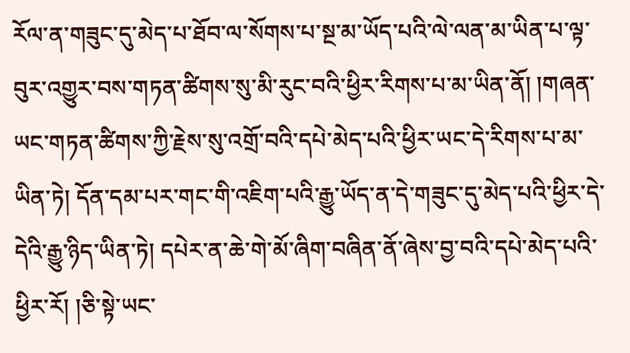རོལ་ན་གཟུང་དུ་མེད་པ་ཐོབ་ལ་སོགས་པ་སྔ་མ་ཡོད་པའི་ལེ་ལན་མ་ཡིན་པ་ལྟ་བུར་འགྱུར་བས་གཏན་ཚིགས་སུ་མི་རུང་བའི་ཕྱིར་རིགས་པ་མ་ཡིན་ནོ། །གཞན་ཡང་གཏན་ཚིགས་ཀྱི་རྗེས་སུ་འགྲོ་བའི་དཔེ་མེད་པའི་ཕྱིར་ཡང་དེ་རིགས་པ་མ་ཡིན་ཏེ། དོན་དམ་པར་གང་གི་འཇིག་པའི་རྒྱུ་ཡོད་ན་དེ་གཟུང་དུ་མེད་པའི་ཕྱིར་དེ་དེའི་རྒྱུ་ཉིད་ཡིན་ཏེ། དཔེར་ན་ཆེ་གེ་མོ་ཞིག་བཞིན་ནོ་ཞེས་བྱ་བའི་དཔེ་མེད་པའི་ཕྱིར་རོ། །ཅི་སྟེ་ཡང་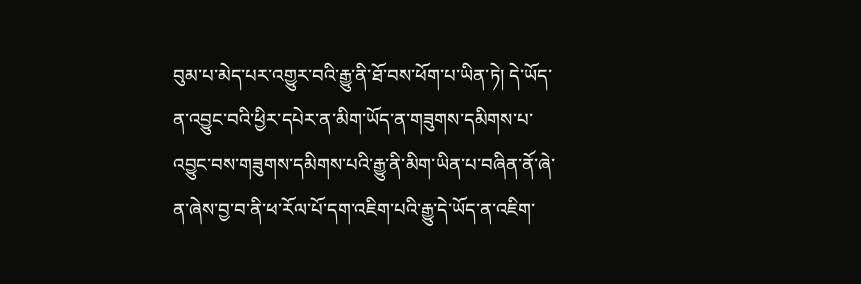བུམ་པ་མེད་པར་འགྱུར་བའི་རྒྱུ་ནི་ཐོ་བས་ཕོག་པ་ཡིན་ཏེ། དེ་ཡོད་ན་འབྱུང་བའི་ཕྱིར་དཔེར་ན་མིག་ཡོད་ན་གཟུགས་དམིགས་པ་འབྱུང་བས་གཟུགས་དམིགས་པའི་རྒྱུ་ནི་མིག་ཡིན་པ་བཞིན་ནོ་ཞེ་ན་ཞེས་བྱ་བ་ནི་ཕ་རོལ་པོ་དག་འཇིག་པའི་རྒྱུ་དེ་ཡོད་ན་འཇིག་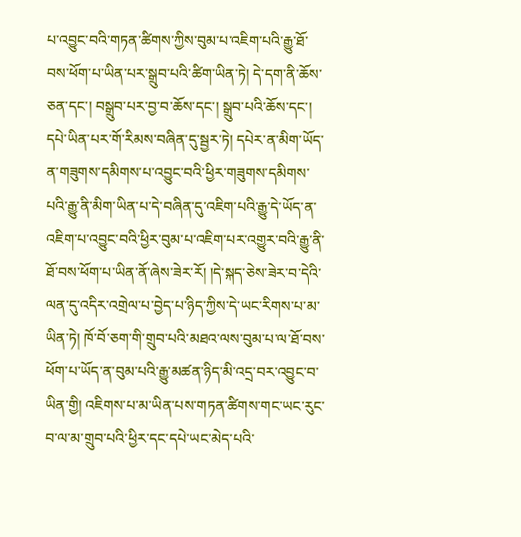པ་འབྱུང་བའི་གཏན་ཚིགས་ཀྱིས་བུམ་པ་འཇིག་པའི་རྒྱུ་ཐོ་བས་ཕོག་པ་ཡིན་པར་སྒྲུབ་པའི་ཚིག་ཡིན་ཏེ། དེ་དག་ནི་ཆོས་ཅན་དང་། བསྒྲུབ་པར་བྱ་བ་ཆོས་དང་། སྒྲུབ་པའི་ཆོས་དང་། དཔེ་ཡིན་པར་གོ་རིམས་བཞིན་དུ་སྦྱར་ཏེ། དཔེར་ན་མིག་ཡོད་ན་གཟུགས་དམིགས་པ་འབྱུང་བའི་ཕྱིར་གཟུགས་དམིགས་པའི་རྒྱུ་ནི་མིག་ཡིན་པ་དེ་བཞིན་དུ་འཇིག་པའི་རྒྱུ་དེ་ཡོད་ན་འཇིག་པ་འབྱུང་བའི་ཕྱིར་བུམ་པ་འཇིག་པར་འགྱུར་བའི་རྒྱུ་ནི་ཐོ་བས་ཕོག་པ་ཡིན་ནོ་ཞེས་ཟེར་རོ། །དེ་སྐད་ཅེས་ཟེར་བ་དེའི་ལན་དུ་འདིར་འགྲེལ་པ་བྱེད་པ་ཉིད་ཀྱིས་དེ་ཡང་རིགས་པ་མ་ཡིན་ཏེ། ཁོ་བོ་ཅག་གི་གྲུབ་པའི་མཐའ་ལས་བུམ་པ་ལ་ཐོ་བས་ཕོག་པ་ཡོད་ན་བུམ་པའི་རྒྱུ་མཚན་ཉིད་མི་འདྲ་བར་འབྱུང་བ་ཡིན་གྱི། འཇིགས་པ་མ་ཡིན་པས་གཏན་ཚིགས་གང་ཡང་རུང་བ་ལ་མ་གྲུབ་པའི་ཕྱིར་དང་དཔེ་ཡང་མེད་པའི་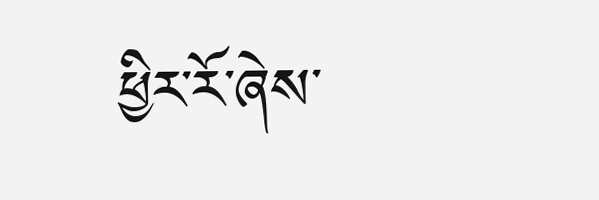ཕྱིར་རོ་ཞེས་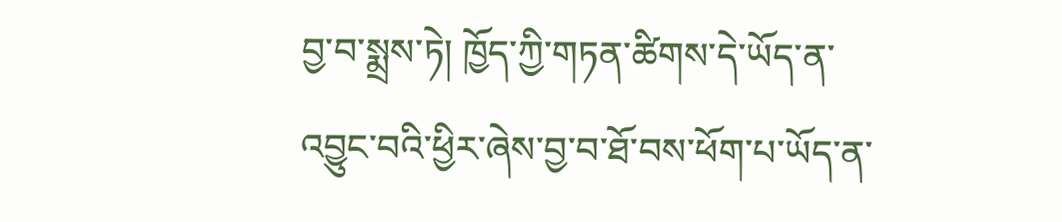བྱ་བ་སྨྲས་ཏེ། ཁྱོད་ཀྱི་གཏན་ཚིགས་དེ་ཡོད་ན་འབྱུང་བའི་ཕྱིར་ཞེས་བྱ་བ་ཐོ་བས་ཕོག་པ་ཡོད་ན་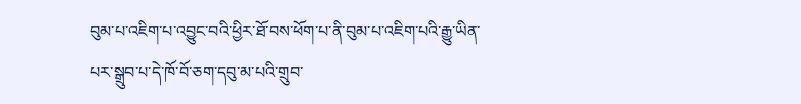བུམ་པ་འཇིག་པ་འབྱུང་བའི་ཕྱིར་ཐོ་བས་ཕོག་པ་ནི་བུམ་པ་འཇིག་པའི་རྒྱུ་ཡིན་པར་སྒྲུབ་པ་དེ་ཁོ་བོ་ཅག་དབུ་མ་པའི་གྲུབ་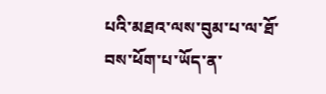པའི་མཐའ་ལས་བུམ་པ་ལ་ཐོ་བས་ཕོག་པ་ཡོད་ན་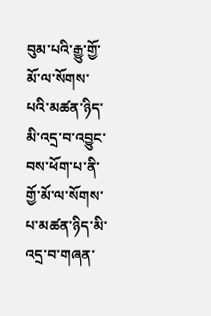བུམ་པའི་རྒྱུ་གྱོ་མོ་ལ་སོགས་པའི་མཚན་ཉིད་མི་འདྲ་བ་འབྱུང་བས་ཕོག་པ་ནི་གྱོ་མོ་ལ་སོགས་པ་མཚན་ཉིད་མི་འདྲ་བ་གཞན་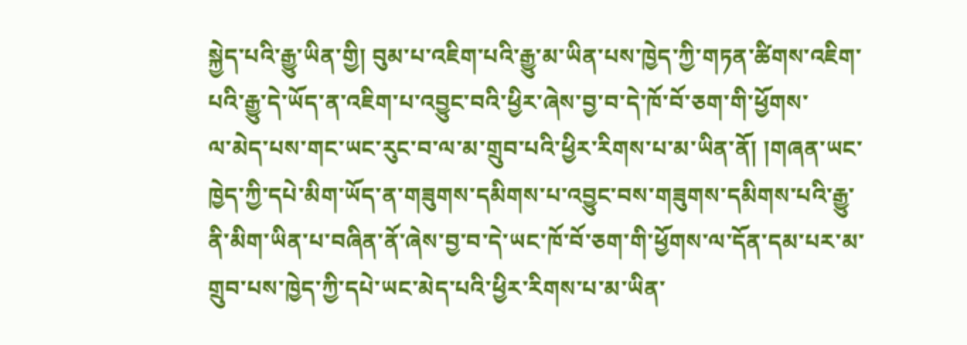སྐྱེད་པའི་རྒྱུ་ཡིན་གྱི། བུམ་པ་འཇིག་པའི་རྒྱུ་མ་ཡིན་པས་ཁྱེད་ཀྱི་གཏན་ཚིགས་འཇིག་པའི་རྒྱུ་དེ་ཡོད་ན་འཇིག་པ་འབྱུང་བའི་ཕྱིར་ཞེས་བྱ་བ་དེ་ཁོ་བོ་ཅག་གི་ཕྱོགས་
ལ་མེད་པས་གང་ཡང་རུང་བ་ལ་མ་གྲུབ་པའི་ཕྱིར་རིགས་པ་མ་ཡིན་ནོ། །གཞན་ཡང་ཁྱེད་ཀྱི་དཔེ་མིག་ཡོད་ན་གཟུགས་དམིགས་པ་འབྱུང་བས་གཟུགས་དམིགས་པའི་རྒྱུ་ནི་མིག་ཡིན་པ་བཞིན་ནོ་ཞེས་བྱ་བ་དེ་ཡང་ཁོ་བོ་ཅག་གི་ཕྱོགས་ལ་དོན་དམ་པར་མ་གྲུབ་པས་ཁྱེད་ཀྱི་དཔེ་ཡང་མེད་པའི་ཕྱིར་རིགས་པ་མ་ཡིན་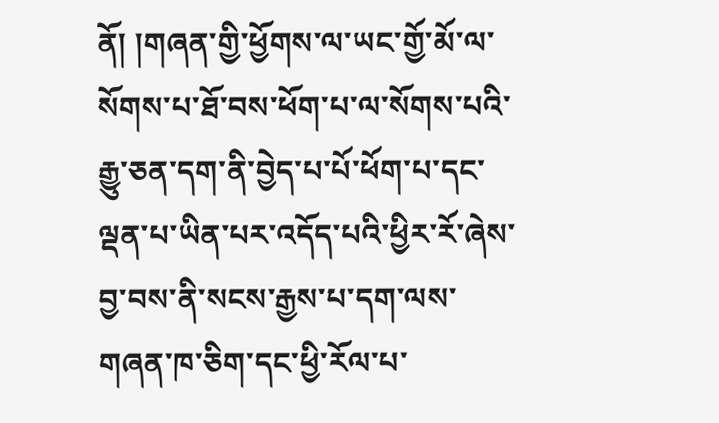ནོ། །གཞན་གྱི་ཕྱོགས་ལ་ཡང་གྱོ་མོ་ལ་སོགས་པ་ཐོ་བས་ཕོག་པ་ལ་སོགས་པའི་རྒྱུ་ཅན་དག་ནི་བྱེད་པ་པོ་ཕོག་པ་དང་ལྡན་པ་ཡིན་པར་འདོད་པའི་ཕྱིར་རོ་ཞེས་བྱ་བས་ནི་སངས་རྒྱས་པ་དག་ལས་གཞན་ཁ་ཅིག་དང་ཕྱི་རོལ་པ་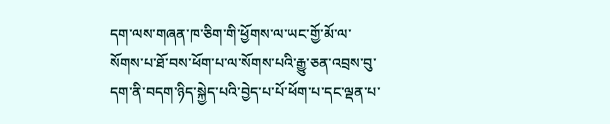དག་ལས་གཞན་ཁ་ཅིག་གི་ཕྱོགས་ལ་ཡང་གྱོ་མོ་ལ་སོགས་པ་ཐོ་བས་ཕོག་པ་ལ་སོགས་པའི་རྒྱུ་ཅན་འབྲས་བུ་དག་ནི་བདག་ཉིད་སྐྱེད་པའི་བྱེད་པ་པོ་ཕོག་པ་དང་ལྡན་པ་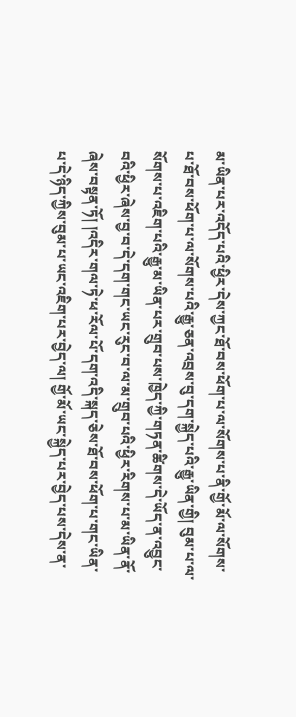མ་ཡིན་པར་འདོད་པའི་ཕྱིར་དེས་ཀྱང་ཐོ་བས་ཕོག་པ་ལ་སོགས་པ་ནི་གྱོ་མོ་ལ་སོགས་པ་ཐོ་བས་ཕོག་པ་ལ་སོགས་པའི་རྒྱུ་ཅན་འབྲས་བུ་དག་སྐྱེད་པའི་རྒྱུ་ཡིན་གྱི། བུམ་པ་ལ་སོགས་པ་འཇིག་པའི་རྒྱུ་མ་ཡིན་པར་གྲུབ་པས་ཁྱེད་ཀྱི་གཏན་ཚིགས་དེ་ཡོད་ན་འབྱུང་བའི་ཕྱིར་ཞེས་བྱ་བ་དེ་དག་གང་ཡང་རུང་བ་ལ་མ་གྲུབ་པའི་ཕྱིར་རིགས་པ་མ་ཡིན་ནོ་ཞེས་བསྟན་ཏོ། །འདིར་གལ་ཏེ་ཕ་རོལ་པོ་དག་འདི་སྐད་ཅེས་ཐོ་བས་ཕོག་པ་གང་ཡིན་པ་དེ་ཉིད་ཀྱིས་བུམ་པ་ཡང་འཇིག་པར་བྱེད་ལ། གྱོ་མོ་ཡང་སྐྱེད་པར་བྱེད་པས་དེས་ན་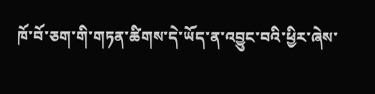ཁོ་བོ་ཅག་གི་གཏན་ཚིགས་དེ་ཡོད་ན་འབྱུང་བའི་ཕྱིར་ཞེས་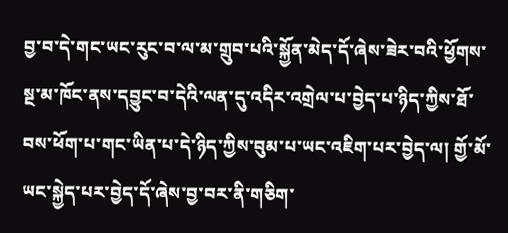བྱ་བ་དེ་གང་ཡང་རུང་བ་ལ་མ་གྲུབ་པའི་སྐྱོན་མེད་དོ་ཞེས་ཟེར་བའི་ཕྱོགས་སྔ་མ་ཁོང་ནས་དབྱུང་བ་དེའི་ལན་དུ་འདིར་འགྲེལ་པ་བྱེད་པ་ཉིད་ཀྱིས་ཐོ་བས་ཕོག་པ་གང་ཡིན་པ་དེ་ཉིད་ཀྱིས་བུམ་པ་ཡང་འཇིག་པར་བྱེད་ལ། གྱོ་མོ་ཡང་སྐྱེད་པར་བྱེད་དོ་ཞེས་བྱ་བར་ནི་གཅིག་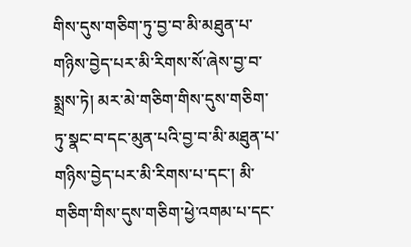གིས་དུས་གཅིག་ཏུ་བྱ་བ་མི་མཐུན་པ་གཉིས་བྱེད་པར་མི་རིགས་སོ་ཞེས་བྱ་བ་སྨྲས་ཏེ། མར་མེ་གཅིག་གིས་དུས་གཅིག་ཏུ་སྣང་བ་དང་མུན་པའི་བྱ་བ་མི་མཐུན་པ་གཉིས་བྱེད་པར་མི་རིགས་པ་དང་། མི་གཅིག་གིས་དུས་གཅིག་ཕྱེ་འགམ་པ་དང་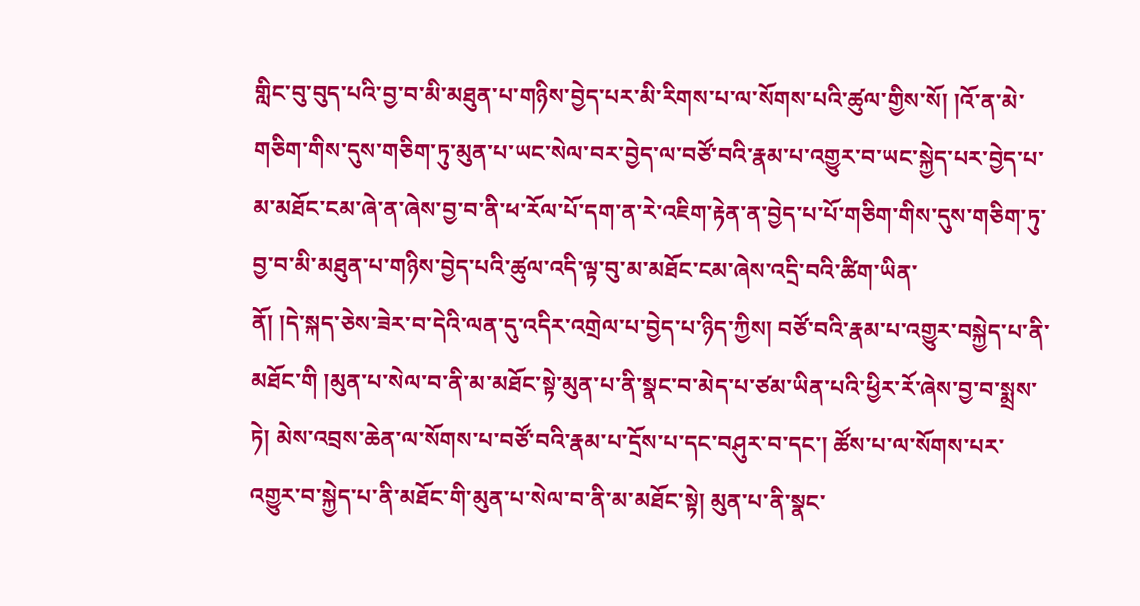གླིང་བུ་བུད་པའི་བྱ་བ་མི་མཐུན་པ་གཉིས་བྱེད་པར་མི་རིགས་པ་ལ་སོགས་པའི་ཚུལ་གྱིས་སོ། །འོ་ན་མེ་གཅིག་གིས་དུས་གཅིག་ཏུ་མུན་པ་ཡང་སེལ་བར་བྱེད་ལ་བཙོ་བའི་རྣམ་པ་འགྱུར་བ་ཡང་སྐྱེད་པར་བྱེད་པ་མ་མཐོང་ངམ་ཞེ་ན་ཞེས་བྱ་བ་ནི་ཕ་རོལ་པོ་དག་ན་རེ་འཇིག་རྟེན་ན་བྱེད་པ་པོ་གཅིག་གིས་དུས་གཅིག་ཏུ་བྱ་བ་མི་མཐུན་པ་གཉིས་བྱེད་པའི་ཚུལ་འདི་ལྟ་བུ་མ་མཐོང་ངམ་ཞེས་འདྲི་བའི་ཚིག་ཡིན་
ནོ། །དེ་སྐད་ཅེས་ཟེར་བ་དེའི་ལན་དུ་འདིར་འགྲེལ་པ་བྱེད་པ་ཉིད་ཀྱིས། བཙོ་བའི་རྣམ་པ་འགྱུར་བསྐྱེད་པ་ནི་མཐོང་གི །མུན་པ་སེལ་བ་ནི་མ་མཐོང་སྟེ་མུན་པ་ནི་སྣང་བ་མེད་པ་ཙམ་ཡིན་པའི་ཕྱིར་རོ་ཞེས་བྱ་བ་སྨྲས་ཏེ། མེས་འབྲས་ཆེན་ལ་སོགས་པ་བཙོ་བའི་རྣམ་པ་དྲོས་པ་དང་བཤུར་བ་དང་། ཚོས་པ་ལ་སོགས་པར་འགྱུར་བ་སྐྱེད་པ་ནི་མཐོང་གི་མུན་པ་སེལ་བ་ནི་མ་མཐོང་སྟེ། མུན་པ་ནི་སྣང་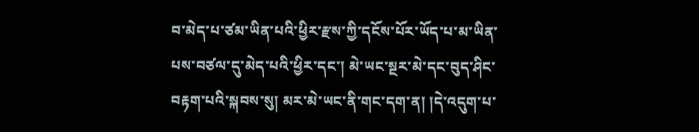བ་མེད་པ་ཙམ་ཡིན་པའི་ཕྱིར་རྫས་ཀྱི་དངོས་པོར་ཡོད་པ་མ་ཡིན་པས་བཙལ་དུ་མེད་པའི་ཕྱིར་དང་། མེ་ཡང་སྔར་མེ་དང་བུད་ཤིང་བརྟག་པའི་སྐབས་སུ། མར་མེ་ཡང་ནི་གང་དག་ན། །དེ་འདུག་པ་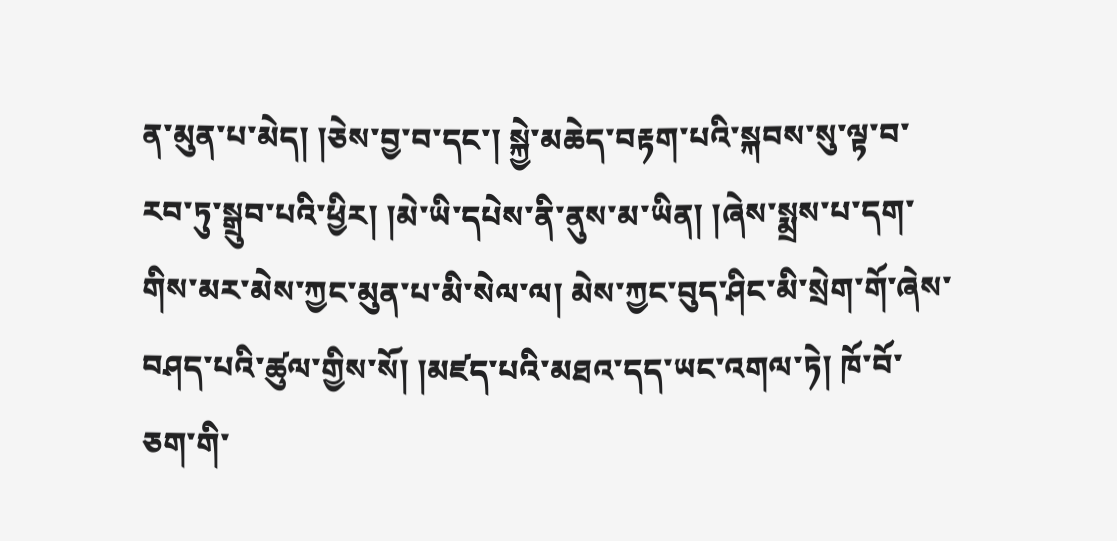ན་མུན་པ་མེད། །ཅེས་བྱ་བ་དང་། སྐྱེ་མཆེད་བརྟག་པའི་སྐབས་སུ་ལྟ་བ་རབ་ཏུ་སྒྲུབ་པའི་ཕྱིར། །མེ་ཡི་དཔེས་ནི་ནུས་མ་ཡིན། །ཞེས་སྨྲས་པ་དག་གིས་མར་མེས་ཀྱང་མུན་པ་མི་སེལ་ལ། མེས་ཀྱང་བུད་ཤིང་མི་སྲེག་གོ་ཞེས་བཤད་པའི་ཚུལ་གྱིས་སོ། །མཛད་པའི་མཐའ་དད་ཡང་འགལ་ཏེ། ཁོ་བོ་ཅག་གི་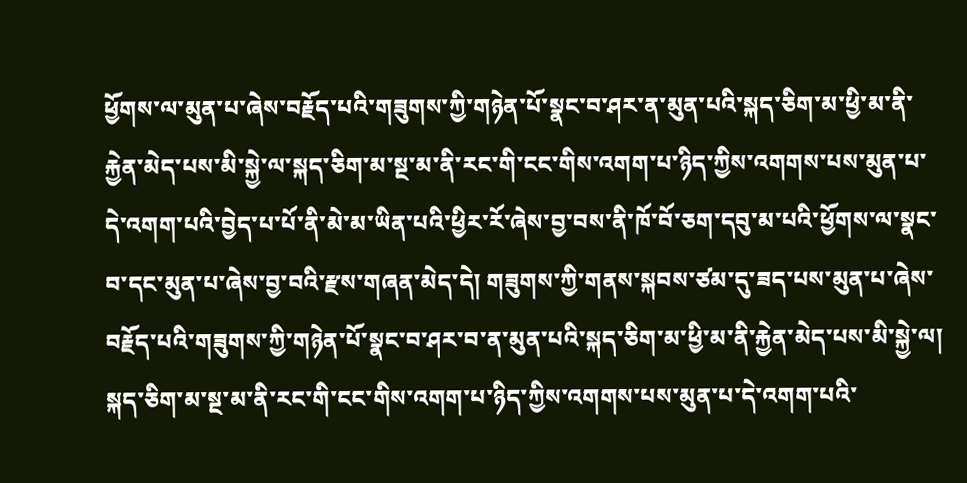ཕྱོགས་ལ་མུན་པ་ཞེས་བརྗོད་པའི་གཟུགས་ཀྱི་གཉེན་པོ་སྣང་བ་ཤར་ན་མུན་པའི་སྐད་ཅིག་མ་ཕྱི་མ་ནི་རྐྱེན་མེད་པས་མི་སྐྱེ་ལ་སྐད་ཅིག་མ་སྔ་མ་ནི་རང་གི་ངང་གིས་འགག་པ་ཉིད་ཀྱིས་འགགས་པས་མུན་པ་དེ་འགག་པའི་བྱེད་པ་པོ་ནི་མེ་མ་ཡིན་པའི་ཕྱིར་རོ་ཞེས་བྱ་བས་ནི་ཁོ་བོ་ཅག་དབུ་མ་པའི་ཕྱོགས་ལ་སྣང་བ་དང་མུན་པ་ཞེས་བྱ་བའི་རྫས་གཞན་མེད་དེ། གཟུགས་ཀྱི་གནས་སྐབས་ཙམ་དུ་ཟད་པས་མུན་པ་ཞེས་བརྗོད་པའི་གཟུགས་ཀྱི་གཉེན་པོ་སྣང་བ་ཤར་བ་ན་མུན་པའི་སྐད་ཅིག་མ་ཕྱི་མ་ནི་རྐྱེན་མེད་པས་མི་སྐྱེ་ལ། སྐད་ཅིག་མ་སྔ་མ་ནི་རང་གི་ངང་གིས་འགག་པ་ཉིད་ཀྱིས་འགགས་པས་མུན་པ་དེ་འགག་པའི་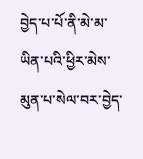བྱེད་པ་པོ་ནི་མེ་མ་ཡིན་པའི་ཕྱིར་མེས་མུན་པ་སེལ་བར་བྱེད་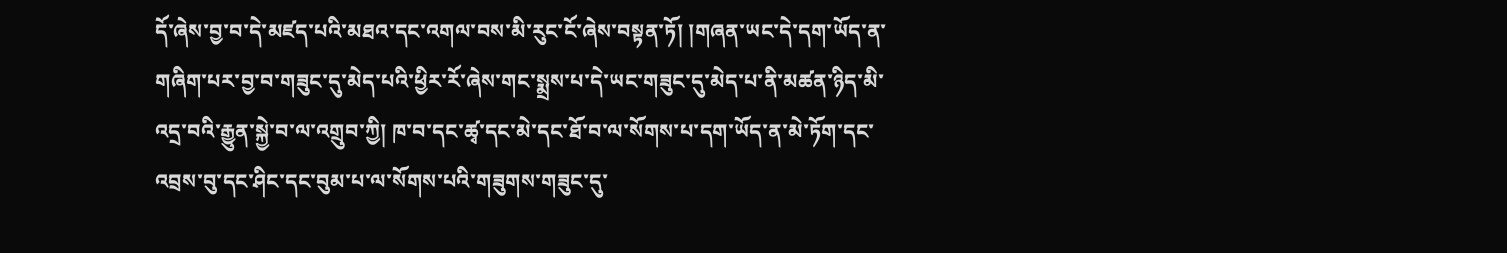དོ་ཞེས་བྱ་བ་དེ་མཛད་པའི་མཐའ་དང་འགལ་བས་མི་རུང་ངོ་ཞེས་བསྟན་ཏོ། །གཞན་ཡང་དེ་དག་ཡོད་ན་གཞིག་པར་བྱ་བ་གཟུང་དུ་མེད་པའི་ཕྱིར་རོ་ཞེས་གང་སྨྲས་པ་དེ་ཡང་གཟུང་དུ་མེད་པ་ནི་མཚན་ཉིད་མི་འདྲ་བའི་རྒྱུན་སྐྱེ་བ་ལ་འགྲུབ་ཀྱི། ཁ་བ་དང་ཚྭ་དང་མེ་དང་ཐོ་བ་ལ་སོགས་པ་དག་ཡོད་ན་མེ་ཏོག་དང་འབྲས་བུ་དང་ཤིང་དང་བུམ་པ་ལ་སོགས་པའི་གཟུགས་གཟུང་དུ་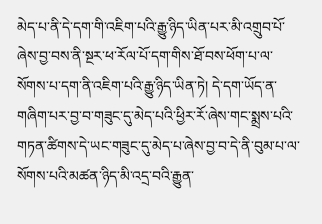མེད་པ་ནི་དེ་དག་གི་འཇིག་པའི་རྒྱུ་ཉིད་ཡིན་པར་མི་འགྲུབ་པོ་ཞེས་བྱ་བས་ནི་སྔར་ཕ་རོལ་པོ་དག་གིས་ཐོ་བས་ཕོག་པ་ལ་
སོགས་པ་དག་ནི་འཇིག་པའི་རྒྱུ་ཉིད་ཡིན་ཏེ། དེ་དག་ཡོད་ན་གཞིག་པར་བྱ་བ་གཟུང་དུ་མེད་པའི་ཕྱིར་རོ་ཞེས་གང་སྨྲས་པའི་གཏན་ཚིགས་དེ་ཡང་གཟུང་དུ་མེད་པ་ཞེས་བྱ་བ་དེ་ནི་བུམ་པ་ལ་སོགས་པའི་མཚན་ཉིད་མི་འདྲ་བའི་རྒྱུན་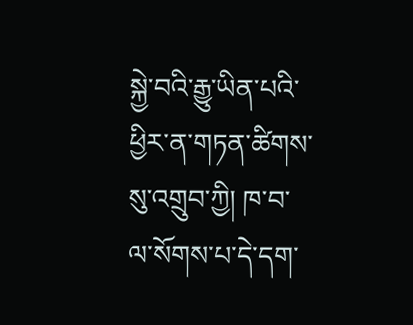སྐྱེ་བའི་རྒྱུ་ཡིན་པའི་ཕྱིར་ན་གཏན་ཚིགས་སུ་འགྲུབ་ཀྱི། ཁ་བ་ལ་སོགས་པ་དེ་དག་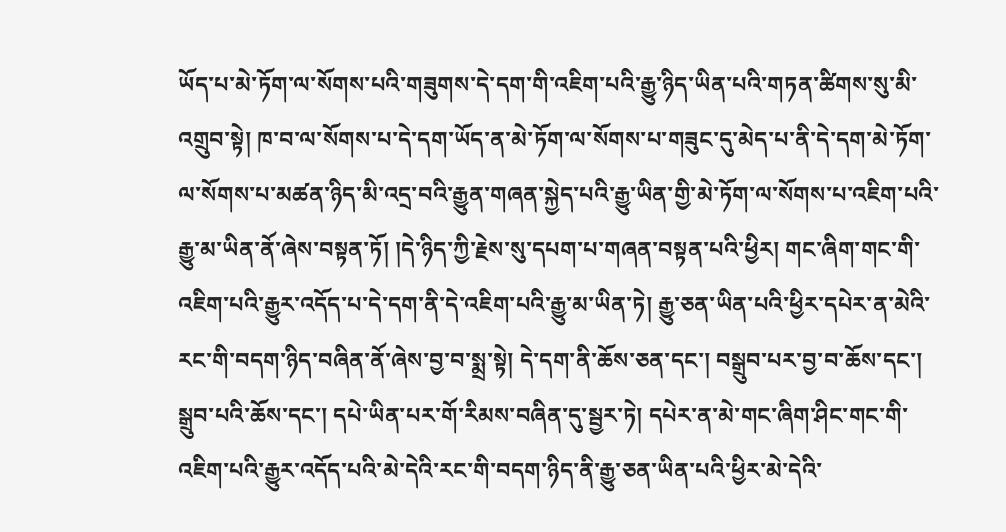ཡོད་པ་མེ་ཏོག་ལ་སོགས་པའི་གཟུགས་དེ་དག་གི་འཇིག་པའི་རྒྱུ་ཉིད་ཡིན་པའི་གཏན་ཚིགས་སུ་མི་འགྲུབ་སྟེ། ཁ་བ་ལ་སོགས་པ་དེ་དག་ཡོད་ན་མེ་ཏོག་ལ་སོགས་པ་གཟུང་དུ་མེད་པ་ནི་དེ་དག་མེ་ཏོག་ལ་སོགས་པ་མཚན་ཉིད་མི་འདྲ་བའི་རྒྱུན་གཞན་སྐྱེད་པའི་རྒྱུ་ཡིན་གྱི་མེ་ཏོག་ལ་སོགས་པ་འཇིག་པའི་རྒྱུ་མ་ཡིན་ནོ་ཞེས་བསྟན་ཏོ། །དེ་ཉིད་ཀྱི་རྗེས་སུ་དཔག་པ་གཞན་བསྟན་པའི་ཕྱིར། གང་ཞིག་གང་གི་འཇིག་པའི་རྒྱུར་འདོད་པ་དེ་དག་ནི་དེ་འཇིག་པའི་རྒྱུ་མ་ཡིན་ཏེ། རྒྱུ་ཅན་ཡིན་པའི་ཕྱིར་དཔེར་ན་མེའི་རང་གི་བདག་ཉིད་བཞིན་ནོ་ཞེས་བྱ་བ་སྨྲ་སྟེ། དེ་དག་ནི་ཆོས་ཅན་དང་། བསྒྲུབ་པར་བྱ་བ་ཆོས་དང་། སྒྲུབ་པའི་ཆོས་དང་། དཔེ་ཡིན་པར་གོ་རིམས་བཞིན་དུ་སྦྱར་ཏེ། དཔེར་ན་མེ་གང་ཞིག་ཤིང་གང་གི་འཇིག་པའི་རྒྱུར་འདོད་པའི་མེ་དེའི་རང་གི་བདག་ཉིད་ནི་རྒྱུ་ཅན་ཡིན་པའི་ཕྱིར་མེ་དེའི་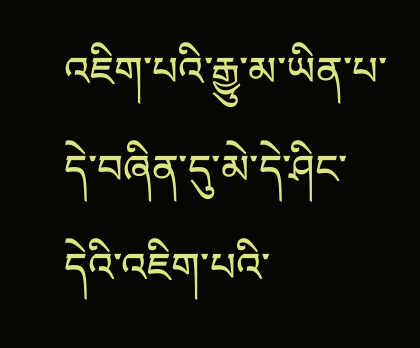འཇིག་པའི་རྒྱུ་མ་ཡིན་པ་དེ་བཞིན་དུ་མེ་དེ་ཤིང་དེའི་འཇིག་པའི་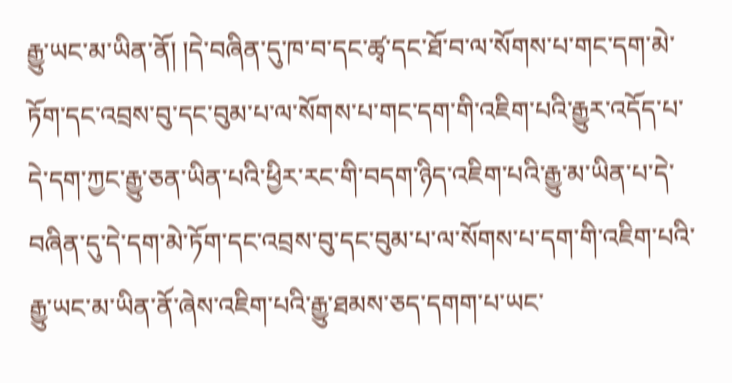རྒྱུ་ཡང་མ་ཡིན་ནོ། །དེ་བཞིན་དུ་ཁ་བ་དང་ཚྭ་དང་ཐོ་བ་ལ་སོགས་པ་གང་དག་མེ་ཏོག་དང་འབྲས་བུ་དང་བུམ་པ་ལ་སོགས་པ་གང་དག་གི་འཇིག་པའི་རྒྱུར་འདོད་པ་དེ་དག་ཀྱང་རྒྱུ་ཅན་ཡིན་པའི་ཕྱིར་རང་གི་བདག་ཉིད་འཇིག་པའི་རྒྱུ་མ་ཡིན་པ་དེ་བཞིན་དུ་དེ་དག་མེ་ཏོག་དང་འབྲས་བུ་དང་བུམ་པ་ལ་སོགས་པ་དག་གི་འཇིག་པའི་རྒྱུ་ཡང་མ་ཡིན་ནོ་ཞེས་འཇིག་པའི་རྒྱུ་ཐམས་ཅད་དགག་པ་ཡང་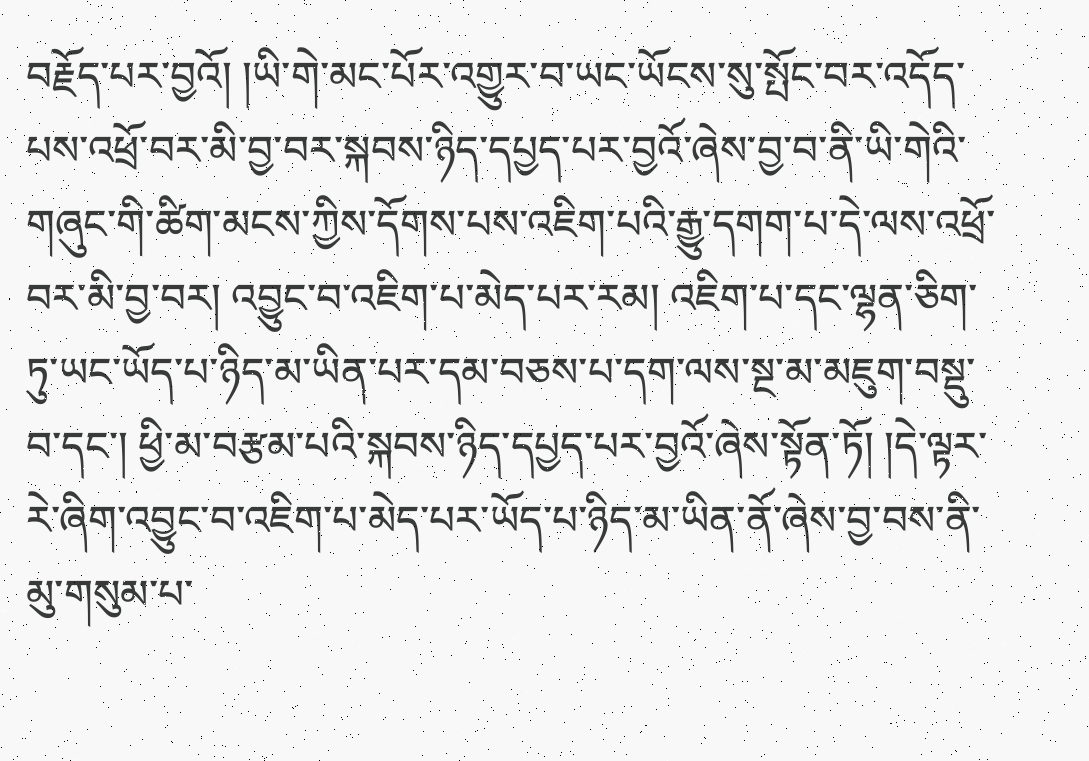བརྗོད་པར་བྱའོ། །ཡི་གེ་མང་པོར་འགྱུར་བ་ཡང་ཡོངས་སུ་སྤོང་བར་འདོད་པས་འཕྲོ་བར་མི་བྱ་བར་སྐབས་ཉིད་དཔྱད་པར་བྱའོ་ཞེས་བྱ་བ་ནི་ཡི་གེའི་གཞུང་གི་ཚིག་མངས་ཀྱིས་དོགས་པས་འཇིག་པའི་རྒྱུ་དགག་པ་དེ་ལས་འཕྲོ་བར་མི་བྱ་བར། འབྱུང་བ་འཇིག་པ་མེད་པར་རམ། འཇིག་པ་དང་ལྷན་ཅིག་ཏུ་ཡང་ཡོད་པ་ཉིད་མ་ཡིན་པར་དམ་བཅས་པ་དག་ལས་སྔ་མ་མཇུག་བསྡུ་བ་དང་། ཕྱི་མ་བརྩམ་པའི་སྐབས་ཉིད་དཔྱད་པར་བྱའོ་ཞེས་སྟོན་ཏོ། །དེ་ལྟར་རེ་ཞིག་འབྱུང་བ་འཇིག་པ་མེད་པར་ཡོད་པ་ཉིད་མ་ཡིན་ནོ་ཞེས་བྱ་བས་ནི་མུ་གསུམ་པ་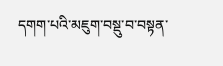དགག་པའི་མཇུག་བསྡུ་བ་བསྟན་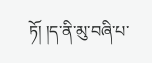ཏོ། །ད་ནི་མུ་བཞི་པ་